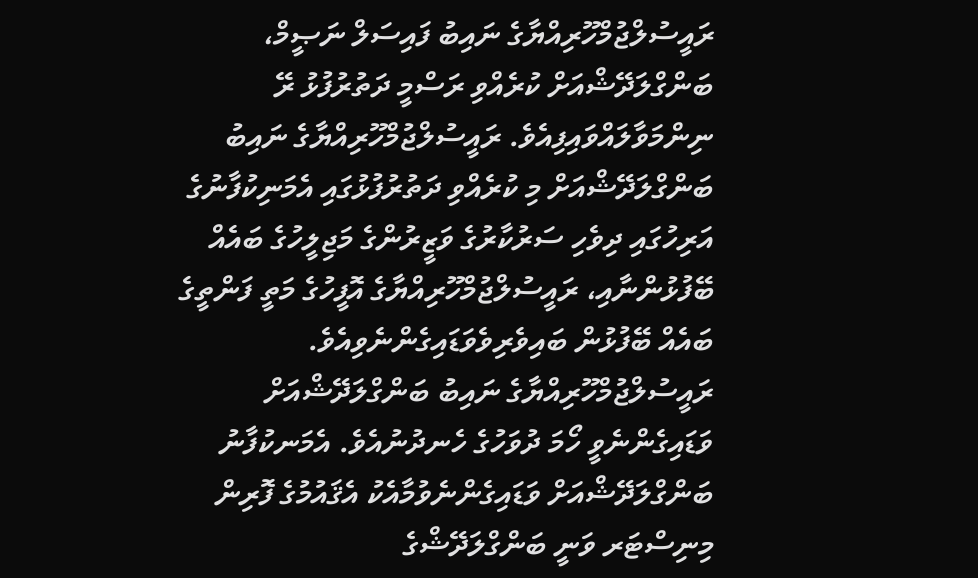ރައީސުލްޖުމްހޫރިއްޔާގެ ނައިބު ފައިސަލް ނަޞީމް، ބަންގްލަދޭޝްއަށް ކުރެއްވި ރަސްމީ ދަތުރުފުޅު ރޭ ނިންމަވާލައްވައިފިއެވެ. ރައީސުލްޖުމްހޫރިއްޔާގެ ނައިބު ބަންގްލަދޭޝްއަށް މި ކުރެއްވި ދަތުރުފުޅުގައި އެމަނިކުފާނުގެ އަރިހުގައި ދިވެހި ސަރުކާރުގެ ވަޒީރުންގެ މަޖިލީހުގެ ބައެއް ބޭފުޅުންނާއި، ރައީސުލްޖުމްހޫރިއްޔާގެ އޮފީހުގެ މަތީ ފަންތީގެ ބައެއް ބޭފުޅުން ބައިވެރިވެވަޑައިގެންނެވިއެވެ.
ރައީސުލްޖުމްހޫރިއްޔާގެ ނައިބު ބަންގްލަދޭޝްއަށް ވަޑައިގެންނެވީ ހޯމަ ދުވަހުގެ ހެނދުނުއެވެ. އެމަނކުފާނު ބަންގްލަދޭޝްއަށް ވަޑައިގެންނެވުމާއެކު އެޤައުމުގެ ފޮރިން މިނިސްޓަރ ވަނީ ބަންގްލަދޭޝްގެ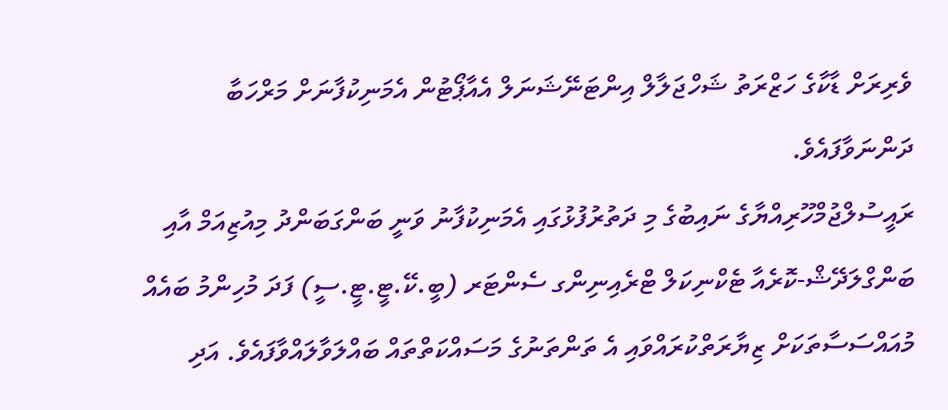ވެރިރަށް ޑާކާގެ ހަޒްރަތު ޝަހްޖަލާލް އިންޓަނޭޝަނަލް އެއާޕޯޓުން އެމަނިކުފާނަށް މަރްހަބާ ދަންނަވާފައެވެ.
ރައީސުލްޖުމްހޫރިއްޔާގެ ނައިބުގެ މި ދަތުރުފުޅުގައި އެމަނިކުފާނު ވަނީ ބަންގަބަންދު މިއުޒިއަމް އާއި ބަންގްލަދޭޝް-ކޮރެއާ ޓެކްނިކަލް ޓްރެއިނިންގ ސެންޓަރ (ބީ.ކޭ.ޓީ.ޓީ.ސީ) ފަދަ މުހިންމު ބައެއް މުއައްސަސާތަކަށް ޒިޔާރަތްކުރައްވައި އެ ތަންތަނުގެ މަސައްކަތްތައް ބައްލަވާލައްވާފައެވެ. އަދި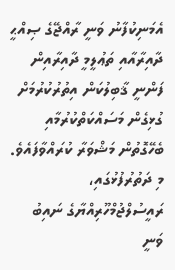އެމަނިކުފާނު ވަނީ ރާއްޖޭގެ ޞިއްޙީ ދާއިރާއާއި ތަޢުލީމީ ދާއިރާއިން ފަންނީ ޤާބިލުކަން އިތުރުކުރުމަށް ގުޅިގެން މަސައްކަތްކުރުމާއި ބެހޭގޮތުން މަޝްވަރާ ކުރައްވާފައެވެ.
މި ދަތުރުފުޅުގައި، ރައީސުލްޖުމްހޫރިއްޔާގެ ނައިބު ވަނީ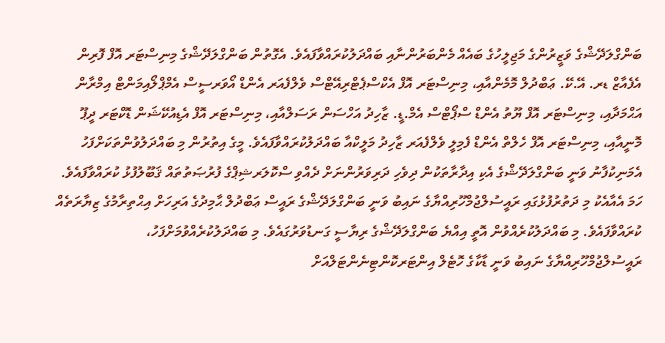ބަންގްލަދޭޝްގެ ވަޒީރުންގެ މަޖިލީހުގެ ބައެއް މެންބަރުންނާއި ބައްދަލުކުރައްވާފައެވެ. އެގޮތުން ބަންގްލަދޭޝްގެ މިނިސްޓަރ އޮފް ފޮރިން އެފެއާޒް ޑރ. އޭ.ކޭ. ޢަބްދުލް މޮމެންއާއި، މިނިސްޓަރ އޮފް އެކްސްޕެޓްރިއޭޓްސް ވެލްފެއަރ އެންޑް އޯވަރސީސް އެމްޕްލޯއިމަންޓް އިމްރާން އަޙްމަދާއި، މިނިސްޓަރ އޮފް ޔޫތު އެންޑް ސްޕޯޓްސް އެމް.ޑީ. ޒާހިދު އަހްސަން ރަސަލްއާއި، މިނިސްޓަރ އޮފް އެޑިއުކޭޝަން ޑޮކްޓަރ ދީޕޫ މޮނީއާއި، މިނިސްޓަރ އޮފް ހެލްތް އެންޑް ފެމިލީ ވެލްފެއަރ ޒާހިދު މަލީކްއާ ބައްދަލުކުރައްވާފައެވެ. މީގެ އިތުރުން މި ބައްދަލުވުންތަކަށްފަހު އެމަނިކުފާނު ވަނީ ބަންގްލަދޭޝްގެ އެކި އިދާރާތަކުން ދިވެހި ދަރިވަރުންނަށް ދެއްވި ސްކޮލަރޝިޕްގެ ފުރުޞަތުތައް ޤަބޫލުފުޅު ކުރައްވާފައެވެ.
ހަމަ އެއާއެކު މި ދަތުރުފުޅުގައި ރައީސުލްޖުމްހޫރިއްޔާގެ ނައިބު ވަނީ ބަންގްލަދޭޝްގެ ރައީސް ޢަބްދުލް ޙާމިދުގެ އަރިހަށް އިޙްތިރާމުގެ ޒިޔާރަތެއް ކުރައްވާފައެވެ. މި ބައްދަލުކުރެއްވުން އޮތީ އިއްޔެ ބަންގްލަދޭޝްގެ ރިޔާސީ ގަނޑުވަރުގައެވެ. މި ބައްދަލުކުރެއްވުމަށްފަހު، ރައީސުލްޖުމްހޫރިއްޔާގެ ނައިބު ވަނީ ޑާކާގެ ހޮޓެލް އިންޓަރކޮންޓިނެންޓަލްއަށް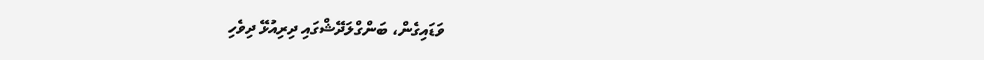ވަޑައިގެން، ބަންގްލަދޭޝްގައި ދިރިއުޅޭ ދިވެހި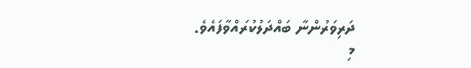ދަރިވަރުންނާ ބައްދަލުކުރައްވާފައެވެ.
މި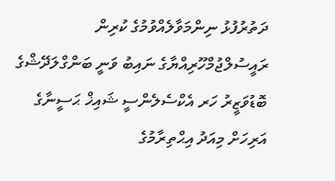ދަތުރުފުޅު ނިންމަވާލެއްވުމުގެ ކުރިން ރައީސުލްޖުމްހޫރިއްޔާގެ ނައިބު ވަނީ ބަންގްލަދޭޝްގެ ބޮޑުވަޒީރު ހަރ އެކްސެލެންސީ ޝައިޚް ޙަސީނާގެ އަރިހަށް މިއަދު އިޙްތިރާމުގެ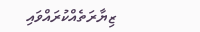ޒިޔާރަތެއްކުރައްވައި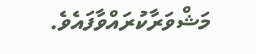މަޝްވަރާކުރައްވާފައެވެ.